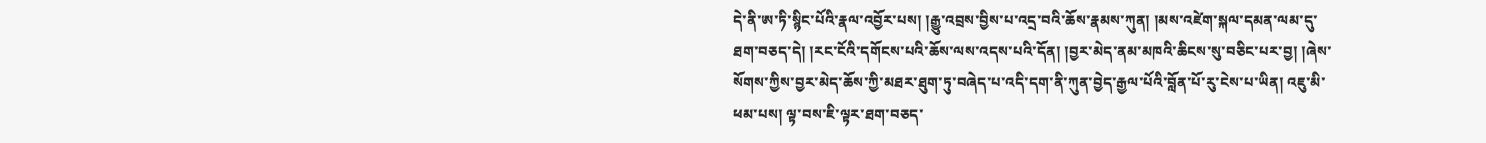དེ་ནི་ཨ་ཏི་སྙིང་པོའི་རྣལ་འབྱོར་པས། །རྒྱུ་འབྲས་བྱིས་པ་འདྲ་བའི་ཆོས་རྣམས་ཀུན། །མས་འཛེག་སྐལ་དམན་ལམ་དུ་ཐག་བཅད་དེ། །རང་ངོའི་དགོངས་པའི་ཆོས་ལས་འདས་པའི་དོན། །བྱར་མེད་ནམ་མཁའི་ཆིངས་སུ་བཅིང་པར་བྱ། །ཞེས་སོགས་ཀྱིས་བྱར་མེད་ཆོས་ཀྱི་མཐར་ཐུག་ཏུ་བཞེད་པ་འདི་དག་ནི་ཀུན་བྱེད་རྒྱལ་པོའི་བློན་པོ་རུ་ངེས་པ་ཡིན། འཇུ་མི་ཕམ་པས། ལྟ་བས་ཇི་ལྟར་ཐག་བཅད་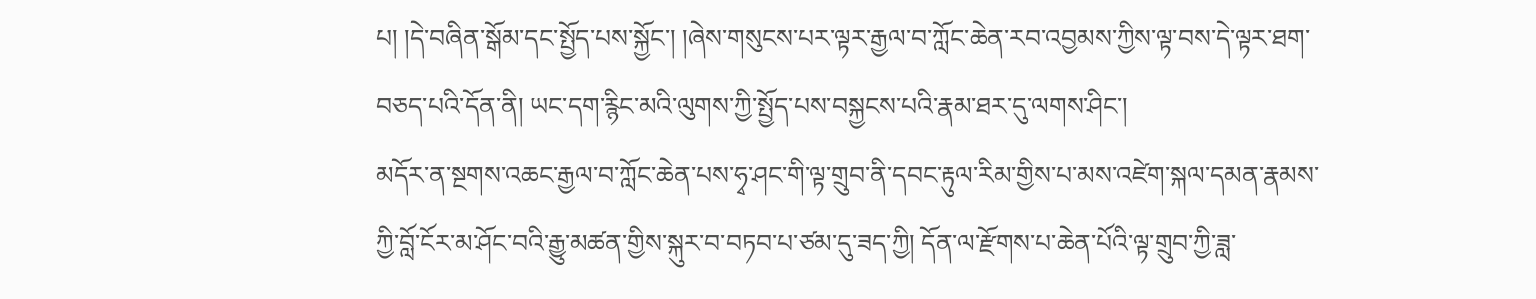པ། །དེ་བཞིན་སྒོམ་དང་སྤྱོད་པས་སྐྱོང་། །ཞེས་གསུངས་པར་ལྟར་རྒྱལ་བ་ཀློང་ཆེན་རབ་འབྱམས་ཀྱིས་ལྟ་བས་དེ་ལྟར་ཐག་བཅད་པའི་དོན་ནི། ཡང་དག་རྙིང་མའི་ལུགས་ཀྱི་སྤྱོད་པས་བསྐྱངས་པའི་རྣམ་ཐར་དུ་ལགས་ཤིང་།
མདོར་ན་སྔགས་འཆང་རྒྱལ་བ་ཀློང་ཆེན་པས་ཧྭ་ཤང་གི་ལྟ་གྲུབ་ནི་དབང་རྟུལ་རིམ་གྱིས་པ་མས་འཛེག་སྐལ་དམན་རྣམས་ཀྱི་བློ་ངོར་མ་ཤོང་བའི་རྒྱུ་མཚན་གྱིས་སྐུར་བ་བཏབ་པ་ཙམ་དུ་ཟད་ཀྱི། དོན་ལ་རྫོགས་པ་ཆེན་པོའི་ལྟ་གྲུབ་ཀྱི་ཟླ་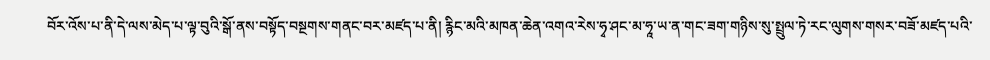བོར་འོས་པ་ནི་དེ་ལས་མེད་པ་ལྟ་བུའི་སྒོ་ནས་བསྟོད་བསྔགས་གནང་བར་མཛད་པ་ནི། རྙིང་མའི་མཁན་ཆེན་འགའ་རེས་ཧྭ་ཤང་མ་ཧཱ་ཡ་ན་གང་ཟག་གཉིས་སུ་སྤྲུལ་ཏེ་རང་ལུགས་གསར་བཟོ་མཛད་པའི་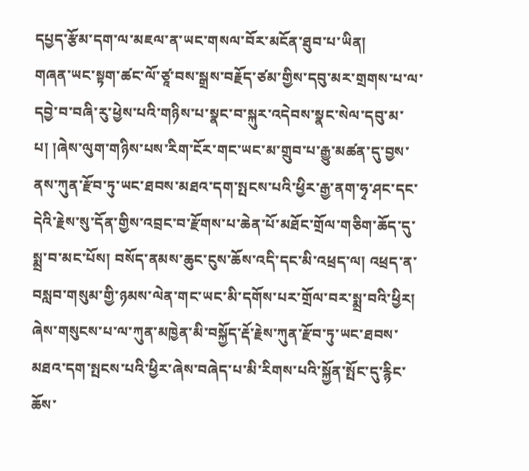དཔྱད་རྩོམ་དག་ལ་མཇལ་ན་ཡང་གསལ་བོར་མངོན་ཐུབ་པ་ཡིན།
གཞན་ཡང་སྟག་ཚང་ལོ་ཙཱ་བས་སྒྲས་བརྗོད་ཙམ་གྱིས་དབུ་མར་གྲགས་པ་ལ་དབྱེ་བ་བཞི་རུ་ཕྱེས་པའི་གཉིས་པ་སྣང་བ་སྐུར་འདེབས་སྣང་སེལ་དབུ་མ་པ། །ཞེས་ལུག་གཉིས་པས་རིག་ངོར་གང་ཡང་མ་གྲུབ་པ་རྒྱུ་མཚན་དུ་བྱས་ནས་ཀུན་རྫོབ་ཏུ་ཡང་ཐབས་མཐའ་དག་སྤངས་པའི་ཕྱིར་རྒྱ་ནག་ཧྭ་ཤང་དང་དེའི་རྗེས་སུ་དོན་གྱིས་འབྲང་བ་རྫོགས་པ་ཆེན་པོ་མཐོང་གྲོལ་གཅིག་ཆོད་དུ་སྨྲ་བ་མང་པོས། བསོད་ནམས་ཆུང་ངུས་ཆོས་འདི་དང་མི་འཕྲད་ལ། འཕྲད་ན་བསླབ་གསུམ་གྱི་ཉམས་ལེན་གང་ཡང་མི་དགོས་པར་གྲོལ་བར་སྨྲ་བའི་ཕྱིར། ཞེས་གསུངས་པ་ལ་ཀུན་མཁྱེན་མི་བསྐྱོད་རྡོ་རྗེས་ཀུན་རྫོབ་ཏུ་ཡང་ཐབས་མཐའ་དག་སྤངས་པའི་ཕྱིར་ཞེས་བཞེད་པ་མི་རིགས་པའི་སྐྱོན་སྤོང་དུ་རྙིང་ཆོས་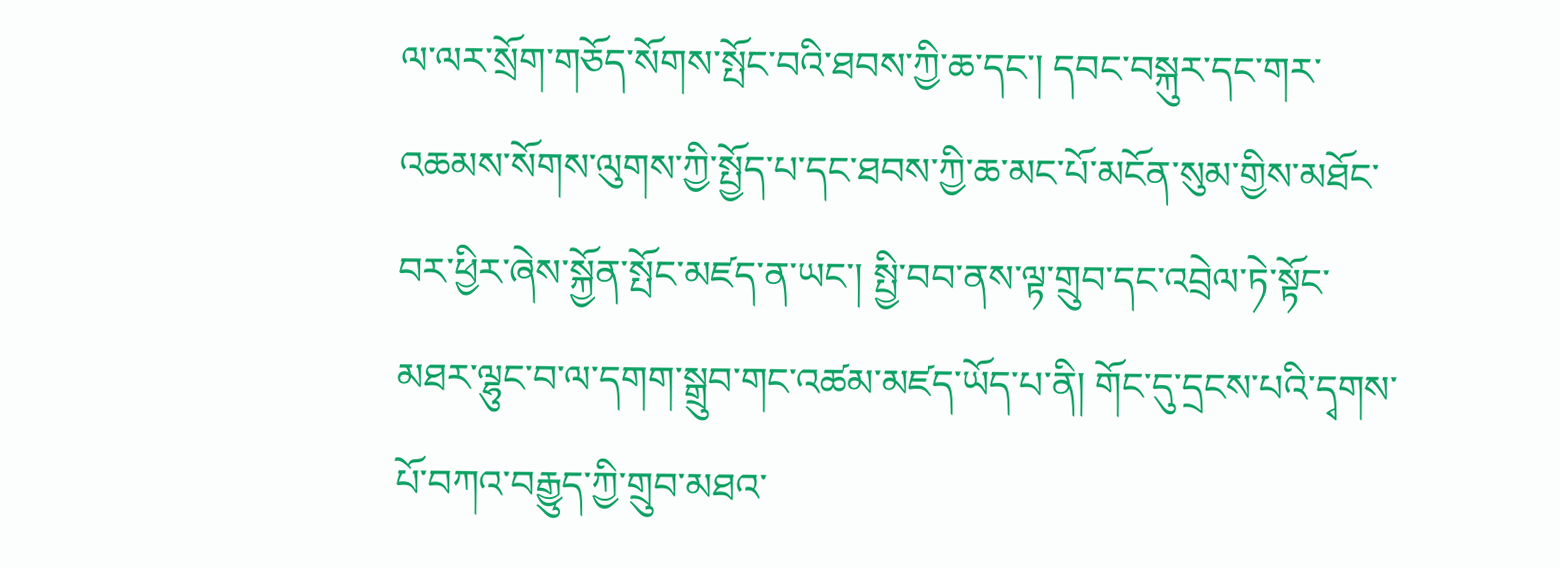ལ་ལར་སྲོག་གཅོད་སོགས་སྤོང་བའི་ཐབས་ཀྱི་ཆ་དང་། དབང་བསྐུར་དང་གར་འཆམས་སོགས་ལུགས་ཀྱི་སྤྱོད་པ་དང་ཐབས་ཀྱི་ཆ་མང་པོ་མངོན་སུམ་གྱིས་མཐོང་བར་ཕྱིར་ཞེས་སྐྱོན་སྤོང་མཛད་ན་ཡང་། སྤྱི་བབ་ནས་ལྟ་གྲུབ་དང་འབྲེལ་ཏེ་སྟོང་མཐར་ལྷུང་བ་ལ་དགག་སྒྲུབ་གང་འཚམ་མཛད་ཡོད་པ་ནི། གོང་དུ་དྲངས་པའི་དྭགས་པོ་བཀའ་བརྒྱུད་ཀྱི་གྲུབ་མཐའ་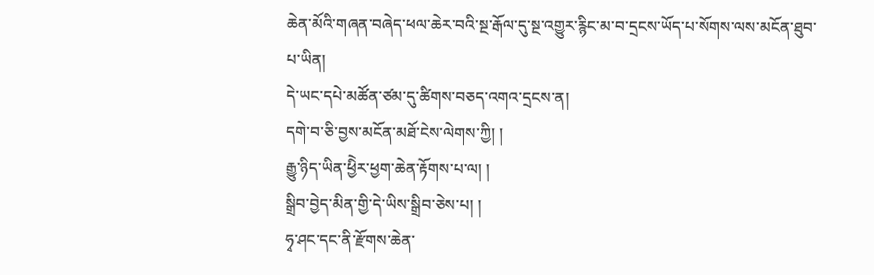ཆེན་མོའི་གཞན་བཞེད་ཕལ་ཆེར་བའི་སྔ་རྒོལ་དུ་སྔ་འགྱུར་རྙིང་མ་བ་དྲངས་ཡོད་པ་སོགས་ལས་མངོན་ཐུབ་པ་ཡིན།
དེ་ཡང་དཔེ་མཚོན་ཙམ་དུ་ཚིགས་བཅད་འགའ་དྲངས་ན།
དགེ་བ་ཅི་བྱས་མངོན་མཐོ་ངེས་ལེགས་ཀྱི། །
རྒྱུ་ཉིད་ཡིན་ཕྱིེར་ཕྱག་ཆེན་རྟོགས་པ་ལ། །
སྒྲིབ་བྱེད་མིན་གྱི་དེ་ཡིས་སྒྲིབ་ཅེས་པ། །
ཧྭ་ཤང་དང་ནི་རྫོགས་ཆེན་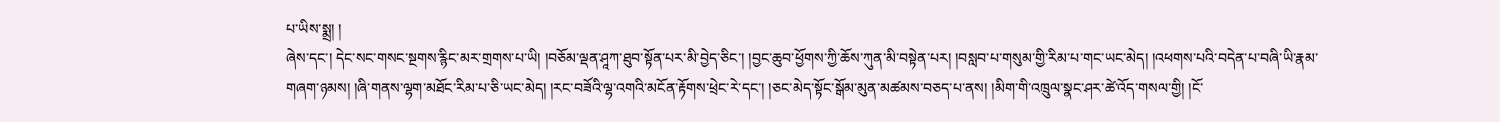པ་ཡིས་སྨྲ། །
ཞེས་དང་། དེང་སང་གསང་སྔགས་རྙིང་མར་གྲགས་པ་ཡི། །བཅོམ་ལྡན་ཤཱཀ་ཐུབ་སྟོན་པར་མི་བྱེད་ཅིང་། །བྱང་ཆུབ་ཕྱོགས་ཀྱི་ཆོས་ཀུན་མི་བསྟེན་པར། །བསླབ་པ་གསུམ་གྱི་རིམ་པ་གང་ཡང་མེད། །འཕགས་པའི་བདེན་པ་བཞི་ཡི་རྣམ་གཞག་ཉམས། །ཞི་གནས་ལྷག་མཐོང་རིམ་པ་ཅི་ཡང་མེད། །རང་བཟོའི་ལྷ་འགའི་མངོན་རྟོགས་ཕྲེང་རེ་དང་། །ཅང་མེད་སྟོང་སྒོམ་མུན་མཚམས་བཅད་པ་ནས། །མིག་གི་འཁྲུལ་སྣང་ཤར་ཚེ་འོད་གསལ་གྱི། །ངོ་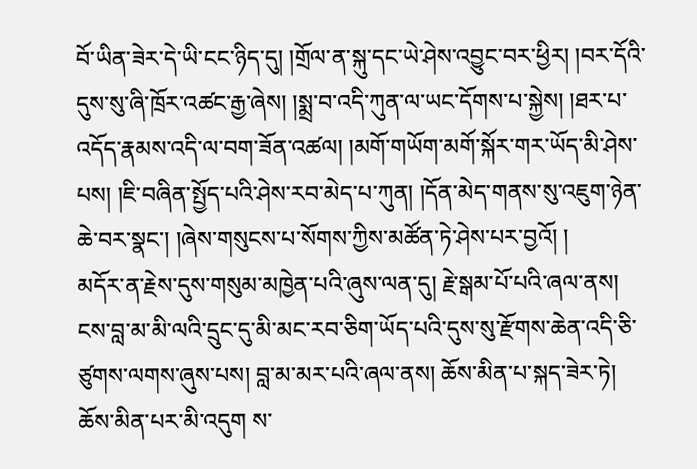བོ་ཡིན་ཟེར་དེ་ཡི་ངང་ཉིད་དུ། །གྲོལ་ན་སྐུ་དང་ཡེ་ཤེས་འབྱུང་བར་ཕྱིར། །བར་དོའི་དུས་སུ་ཞི་ཁྲོར་འཚང་རྒྱ་ཞེས། །སྨྲ་བ་འདི་ཀུན་ལ་ཡང་དོགས་པ་སྐྱེས། །ཐར་པ་འདོད་རྣམས་འདི་ལ་བག་ཟོན་འཚལ། །མགོ་གཡོག་མགོ་སྐོར་གར་ཡོད་མི་ཤེས་པས། །ཇི་བཞིན་སྤྱོད་པའི་ཤེས་རབ་མེད་པ་ཀུན། །དོན་མེད་གནས་སུ་འཇུག་ཉེན་ཆེ་བར་སྣང་། །ཞེས་གསུངས་པ་སོགས་ཀྱིས་མཚོན་ཏེ་ཤེས་པར་བྱའོ། །
མདོར་ན་རྗེས་དུས་གསུམ་མཁྱེན་པའི་ཞུས་ལན་དུ། རྗེ་སྒམ་པོ་པའི་ཞལ་ནས། ངས་བླ་མ་མི་ལའི་དྲུང་དུ་མི་མང་རབ་ཅིག་ཡོད་པའི་དུས་སུ་རྫོགས་ཆེན་འདི་ཅི་ཙུགས་ལགས་ཞུས་པས། བླ་མ་མར་པའི་ཞལ་ནས། ཆོས་མིན་པ་སྐད་ཟེར་ཏེ། ཆོས་མིན་པར་མི་འདུག ས་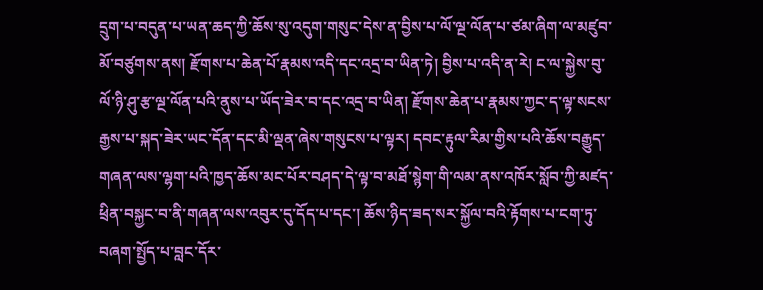དྲུག་པ་བདུན་པ་ཡན་ཆད་ཀྱི་ཆོས་སུ་འདུག་གསུང་དེས་ན་བྱིས་པ་ལོ་ལྔ་ལོན་པ་ཙམ་ཞིག་ལ་མཛུབ་མོ་བཙུགས་ནས། རྫོགས་པ་ཆེན་པོ་རྣམས་འདི་དང་འདྲ་བ་ཡིན་ཏེ། བྱིས་པ་འདི་ན་རེ། ང་ལ་སྐྱེས་བུ་ལོ་ཉི་ཤུ་རྩ་ལྔ་ལོན་པའི་ནུས་པ་ཡོད་ཟེར་བ་དང་འདྲ་བ་ཡིན། རྫོགས་ཆེན་པ་རྣམས་ཀྱང་ད་ལྟ་སངས་རྒྱས་པ་སྐད་ཟེར་ཡང་དོན་དང་མི་ལྡན་ཞེས་གསུངས་པ་ལྟར། དབང་རྟུལ་རིམ་གྱིས་པའི་ཆོས་བརྒྱུད་གཞན་ལས་ལྷག་པའི་ཁྱད་ཆོས་མང་པོར་བཤད་དེ་ལྟ་བ་མཐོ་སྙེག་གི་ལམ་ནས་འཁོར་སློབ་ཀྱི་མཛད་ཕྲིན་བསྐྱང་བ་ནི་གཞན་ལས་འབུར་དུ་དོད་པ་དང་། ཆོས་ཉིད་ཟད་སར་སྐྱོལ་བའི་རྟོགས་པ་ངག་ཏུ་བཞག་སྤྱོད་པ་བླང་དོར་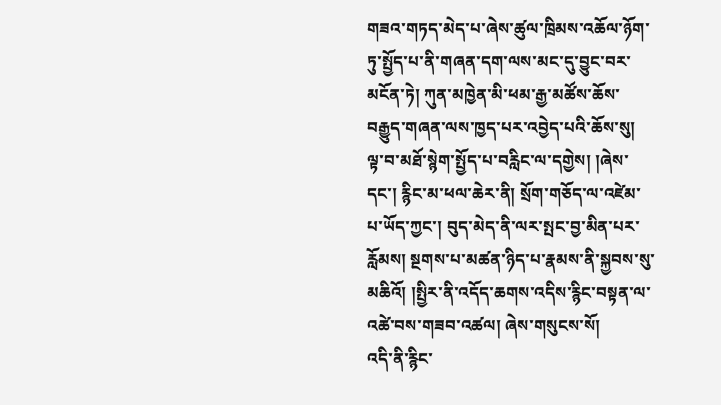གཟའ་གཏད་མེད་པ་ཞེས་ཚུལ་ཁྲིམས་འཆོལ་ཉོག་ཏུ་སྤྱོད་པ་ནི་གཞན་དག་ལས་མང་དུ་བྱུང་བར་མངོན་ཏེ། ཀུན་མཁྱེན་མི་ཕམ་རྒྱ་མཚོས་ཆོས་བརྒྱུད་གཞན་ལས་ཁྱད་པར་འབྱེད་པའི་ཆོས་སུ། ལྟ་བ་མཐོ་སྙེག་སྤྱོད་པ་བརླིང་ལ་དགྱེས། །ཞེས་དང་། རྙིང་མ་ཕལ་ཆེར་ནི། སྲོག་གཅོད་ལ་འཛེམ་པ་ཡོད་ཀྱང་། བུད་མེད་ནི་ལར་སྤང་བྱ་མིན་པར་རློམས། སྔགས་པ་མཚན་ཉིད་པ་རྣམས་ནི་སྐྱབས་སུ་མཆིའོ། །སྤྱིར་ནི་འདོད་ཆགས་འདིས་རྙིང་བསྟན་ལ་འཚེ་བས་གཟབ་འཚལ། ཞེས་གསུངས་སོ།
འདི་ནི་རྙིང་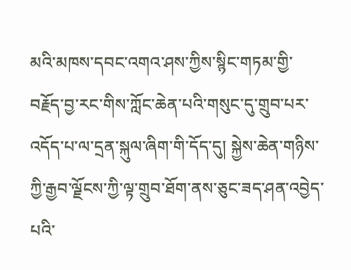མའི་མཁས་དབང་འགའ་ཤས་ཀྱིས་སྙིང་གཏམ་གྱི་བརྗོད་བྱ་རང་གིས་ཀློང་ཆེན་པའི་གསུང་དུ་གྲུབ་པར་འདོད་པ་ལ་དྲན་སྐུལ་ཞིག་གི་དོད་དུ། སྐྱེས་ཆེན་གཉིས་ཀྱི་རྒྱབ་ལྗོངས་ཀྱི་ལྟ་གྲུབ་ཐོག་ནས་ཅུང་ཟད་ཤན་འབྱེད་པའི་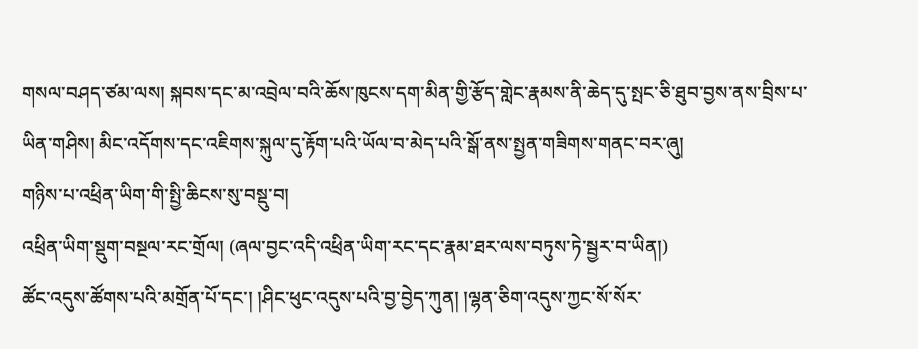གསལ་བཤད་ཙམ་ལས། སྐབས་དང་མ་འབྲེལ་བའི་ཆོས་ཁུངས་དག་མིན་གྱི་རྩོད་གླེང་རྣམས་ནི་ཆེད་དུ་སྤང་ཅི་ཐུབ་བྱས་ནས་བྲིས་པ་ཡིན་གཤིས། མིང་འདོགས་དང་འཇིགས་སྐུལ་དུ་རྟོག་པའི་ཡོལ་བ་མེད་པའི་སྒོ་ནས་སྤྱན་གཟིགས་གནང་བར་ཞུ།
གཉིས་པ་འཕྲིན་ཡིག་གི་སྤྱི་ཆིངས་སུ་བསྡུ་བ།
འཕྲིན་ཡིག་སྡུག་བསྔལ་རང་གྲོལ། (ཞལ་བྱང་འདི་འཕྲིན་ཡིག་རང་དང་རྣམ་ཐར་ལས་བཏུས་ཏེ་སྦྱར་བ་ཡིན།)
ཚོང་འདུས་ཚོགས་པའི་མགྲོན་པོ་དང་། །ཤིང་ཕུང་འདུས་པའི་བྱ་བྱེད་ཀུན། །ལྷན་ཅིག་འདུས་ཀྱང་སོ་སོར་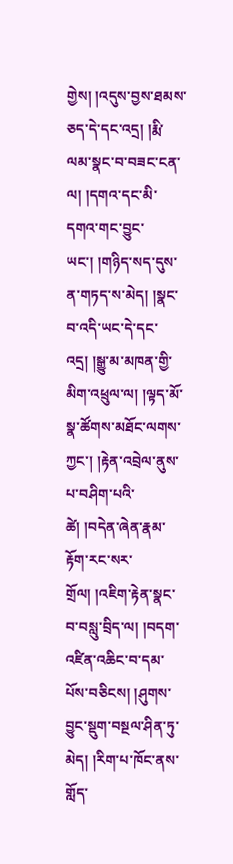གྱེས། །འདུས་བྱས་ཐམས་ཅད་དེ་དང་འདྲ། །རྨི་ལམ་སྣང་བ་བཟང་ངན་ལ། །དགའ་དང་མི་དགའ་གང་བྱུང་ཡང་། །གཉིད་སད་དུས་ན་གཏད་ས་མེད། །སྣང་བ་འདི་ཡང་དེ་དང་འདྲ། །སྒྱུ་མ་མཁན་གྱི་མིག་འཕྲུལ་ལ། །ལྟད་མོ་སྣ་ཚོགས་མཐོང་ལགས་ཀྱང་། །རྟེན་འབྲེལ་ནུས་པ་བཤིག་པའི་ཚེ། །བདེན་ཞེན་རྣམ་རྟོག་རང་སར་གྲོལ། །འཇིག་རྟེན་སྣང་བ་བསླུ་བྲིད་ལ། །བདག་འཛིན་འཆིང་བ་དམ་པོས་བཅིངས། །ཤུགས་བྱུང་སྡུག་བསྔལ་ཤིན་ཏུ་མེད། །རིག་པ་ཁོང་ནས་གློད་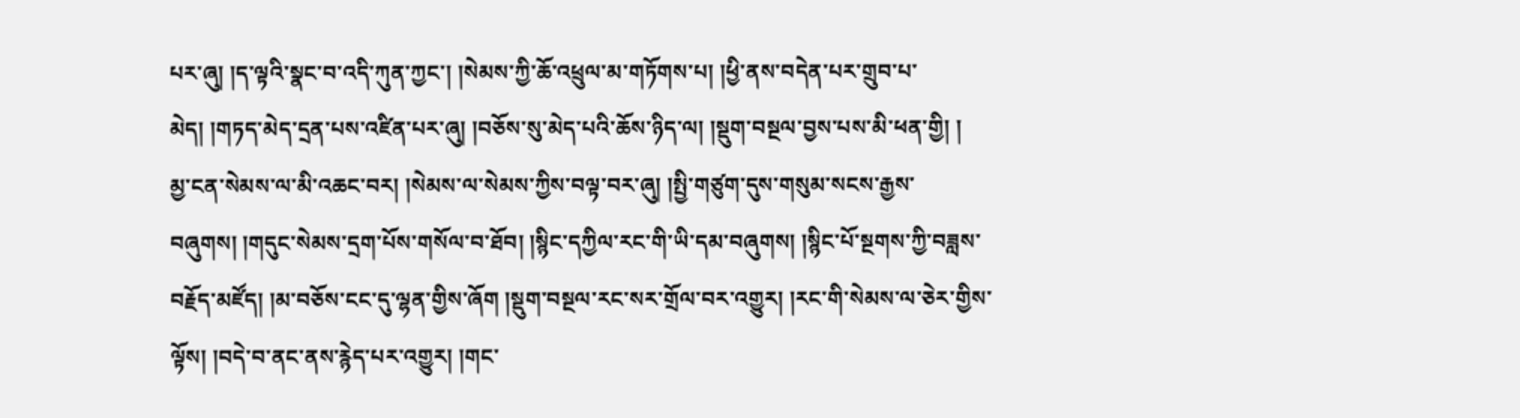པར་ཞུ། །ད་ལྟའི་སྣང་བ་འདི་ཀུན་ཀྱང་། །སེམས་ཀྱི་ཆོ་འཕྲུལ་མ་གཏོགས་པ། །ཕྱི་ནས་བདེན་པར་གྲུབ་པ་མེད། །གཏད་མེད་དྲན་པས་འཛིན་པར་ཞུ། །བཅོས་སུ་མེད་པའི་ཆོས་ཉིད་ལ། །སྡུག་བསྔལ་བྱས་པས་མི་ཕན་གྱི། །
མྱ་ངན་སེམས་ལ་མི་འཆང་བར། །སེམས་ལ་སེམས་ཀྱིས་བལྟ་བར་ཞུ། །སྤྱི་གཙུག་དུས་གསུམ་སངས་རྒྱས་བཞུགས། །གདུང་སེམས་དྲག་པོས་གསོལ་བ་ཐོབ། །སྙིང་དཀྱིལ་རང་གི་ཡི་དམ་བཞུགས། །སྙིང་པོ་སྔགས་ཀྱི་བཟླས་བརྗོད་མཛོད། །མ་བཅོས་ངང་དུ་ལྷན་གྱིས་ཞོག །སྡུག་བསྔལ་རང་སར་གྲོལ་བར་འགྱུར། །རང་གི་སེམས་ལ་ཅེར་གྱིས་ལྟོས། །བདེ་བ་ནང་ནས་རྙེད་པར་འགྱུར། །གང་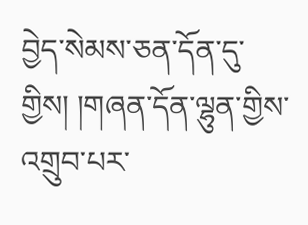བྱེད་སེམས་ཅན་དོན་དུ་གྱིས། །གཞན་དོན་ལྷུན་གྱིས་འགྲུབ་པར་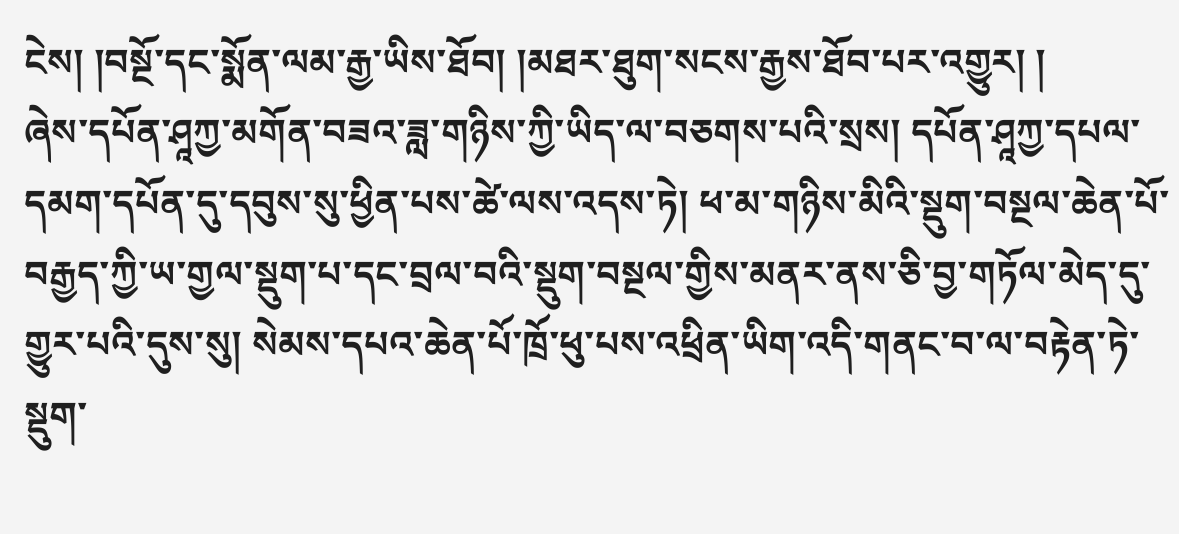ངེས། །བསྔོ་དང་སྨོན་ལམ་རྒྱ་ཡིས་ཐོབ། །མཐར་ཐུག་སངས་རྒྱས་ཐོབ་པར་འགྱུར། །
ཞེས་དཔོན་ཤཱཀྱ་མགོན་བཟའ་ཟླ་གཉིས་ཀྱི་ཡིད་ལ་བཅགས་པའི་སྲས། དཔོན་ཤཱཀྱ་དཔལ་དམག་དཔོན་དུ་དབུས་སུ་ཕྱིན་པས་ཚེ་ལས་འདས་ཏེ། ཕ་མ་གཉིས་མིའི་སྡུག་བསྔལ་ཆེན་པོ་བརྒྱད་ཀྱི་ཡ་གྱལ་སྡུག་པ་དང་བྲལ་བའི་སྡུག་བསྔལ་གྱིས་མནར་ནས་ཅི་བྱ་གཏོལ་མེད་དུ་གྱུར་པའི་དུས་སུ། སེམས་དཔའ་ཆེན་པོ་ཁྲོ་ཕུ་པས་འཕྲིན་ཡིག་འདི་གནང་བ་ལ་བརྟེན་ཏེ་སྡུག་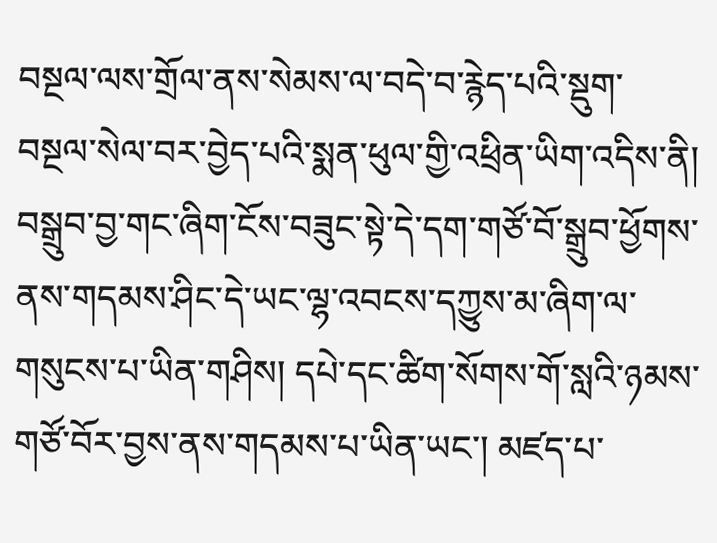བསྔལ་ལས་གྲོལ་ནས་སེམས་ལ་བདེ་བ་རྙེད་པའི་སྡུག་བསྔལ་སེལ་བར་བྱེད་པའི་སྨན་ཕུལ་གྱི་འཕྲིན་ཡིག་འདིས་ནི། བསྒྲུབ་བྱ་གང་ཞིག་ངོས་བཟུང་སྟེ་དེ་དག་གཙོ་བོ་སྒྲུབ་ཕྱོགས་ནས་གདམས་ཤིང་དེ་ཡང་ལྷ་འབངས་དཀྱུས་མ་ཞིག་ལ་གསུངས་པ་ཡིན་གཤིས། དཔེ་དང་ཚིག་སོགས་གོ་སླའི་ཉམས་གཙོ་བོར་བྱས་ནས་གདམས་པ་ཡིན་ཡང་། མཛད་པ་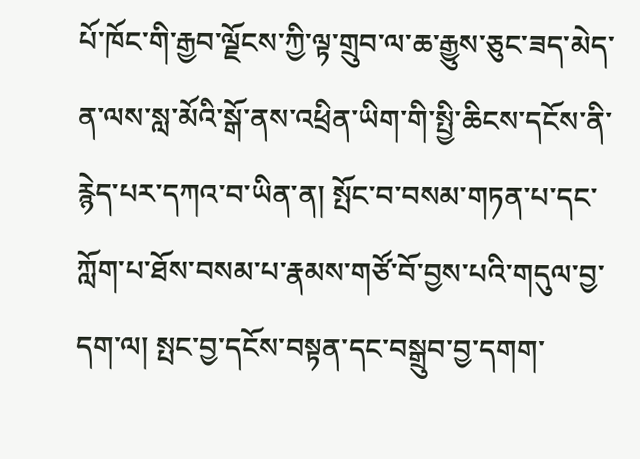པོ་ཁོང་གི་རྒྱབ་ལྗོངས་ཀྱི་ལྟ་གྲུབ་ལ་ཆ་རྒྱུས་ཅུང་ཟད་མེད་ན་ལས་སླ་མོའི་སྒོ་ནས་འཕྲིན་ཡིག་གི་སྤྱི་ཆིངས་དངོས་ནི་རྙེད་པར་དཀའ་བ་ཡིན་ན། སྤོང་བ་བསམ་གཏན་པ་དང་ཀློག་པ་ཐོས་བསམ་པ་རྣམས་གཙོ་བོ་བྱས་པའི་གདུལ་བྱ་དག་ལ། སྤང་བྱ་དངོས་བསྟན་དང་བསྒྲུབ་བྱ་དགག་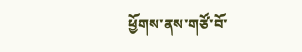ཕྱོགས་ནས་གཙོ་བོ་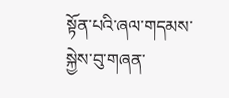སྟོན་པའི་ཞལ་གདམས་སྐྱེས་བུ་གཞན་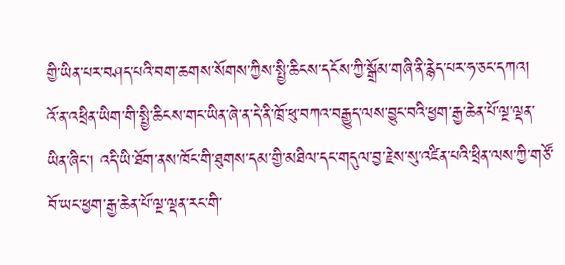གྱི་ཡིན་པར་བཤད་པའི་བག་ཆགས་སོགས་ཀྱིས་སྤྱི་ཆིངས་དངོས་ཀྱི་སྒྲོམ་གཞི་ནི་རྙེད་པར་ཧ་ཅང་དཀའ།
འོ་ན་འཕྲིན་ཡིག་གི་སྤྱི་ཆིངས་གང་ཡིན་ཞེ་ན་དེ་ནི་ཁྲོ་ཕུ་བཀའ་བརྒྱུད་ལས་བྱུང་བའི་ཕྱག་རྒྱ་ཆེན་པོ་ལྔ་ལྡན་ཡིན་ཞིང་། འདི་ཡི་ཐོག་ནས་ཁོང་གི་ཐུགས་དམ་གྱི་མཐིལ་དང་གདུལ་བྱ་རྗེས་སུ་འཛིན་པའི་ཕྲིན་ལས་ཀྱི་གཙོ་བོ་ཡང་ཕྱག་རྒྱ་ཆེན་པོ་ལྔ་ལྡན་རང་གི་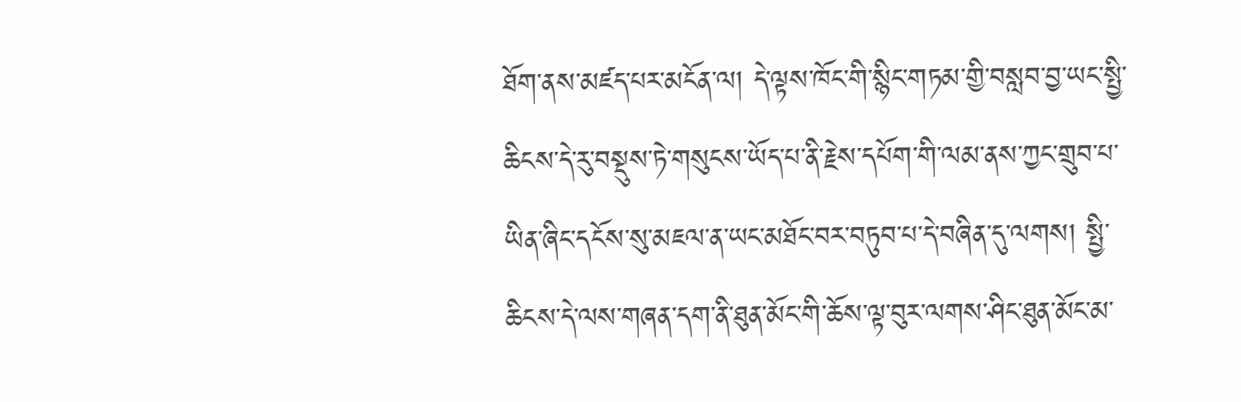ཐོག་ནས་མཛད་པར་མངོན་ལ། དེ་ལྟས་ཁོང་གི་སྙིང་གཏམ་གྱི་བསླབ་བྱ་ཡང་སྤྱི་ཆིངས་དེ་རུ་བསྡུས་ཏེ་གསུངས་ཡོད་པ་ནི་རྗེས་དཔོག་གི་ལམ་ནས་ཀྱང་གྲུབ་པ་ཡིན་ཞིང་དངོས་སུ་མཇལ་ན་ཡང་མཐོང་བར་བཏུབ་པ་དེ་བཞིན་དུ་ལགས། སྤྱི་ཆིངས་དེ་ལས་གཞན་དག་ནི་ཐུན་མོང་གི་ཆོས་ལྟ་བུར་ལགས་ཤིང་ཐུན་མོང་མ་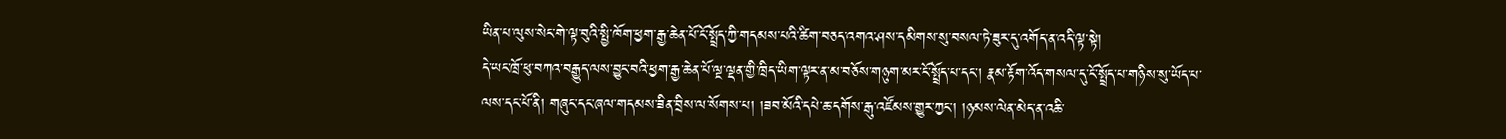ཡིན་པ་ལུས་སེང་གེ་ལྟ་བུའི་སྤྱི་ཁོག་ཕྱག་རྒྱ་ཆེན་པོ་ངོ་སྤྲོད་ཀྱི་གདམས་པའི་ཚིག་བཅད་འགའ་ཤས་དམིགས་སུ་བསལ་ཏེ་ཟུར་དུ་འགོད་ན་འདི་ལྟ་སྟེ།
དེ་ཡང་ཁྲོ་ཕུ་བཀའ་བརྒྱུད་ལས་བྱུང་བའི་ཕྱག་རྒྱ་ཆེན་པོ་ལྔ་ལྡན་གྱི་ཁྲིད་ཡིག་ལྟར་ན་མ་བཅོས་གཉུག་མར་ངོ་སྤྲོད་པ་དང་། རྣམ་རྟོག་འོད་གསལ་དུ་ངོ་སྤྲོད་པ་གཉིས་སུ་ཡོད་པ་ལས་དང་པོ་ནི། གཞུང་དང་ཞལ་གདམས་ཟིན་བྲིས་ལ་སོགས་པ། །ཟབ་མོའི་དཔེ་ཆ་དགོས་རྒུ་འཛོམས་གྱུར་ཀྱང་། །ཉམས་ལེན་མེད་ན་འཆི་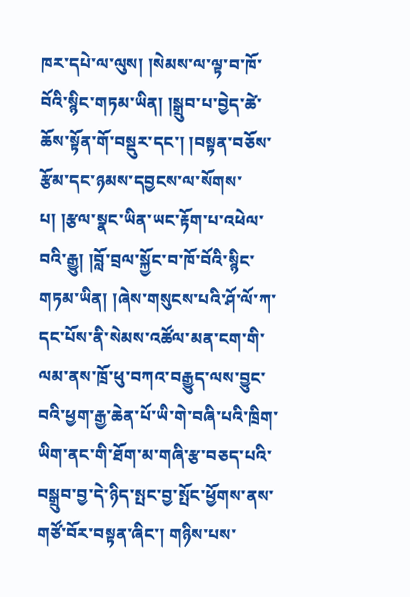ཁར་དཔེ་ལ་ལུས། །སེམས་ལ་ལྟ་བ་ཁོ་བོའི་སྙིང་གཏམ་ཡིན། །སྒྲུབ་པ་བྱེད་ཚེ་ཆོས་སྟོན་གོ་བསྡུར་དང་། །བསྟན་བཅོས་རྩོམ་དང་ཉམས་དབྱངས་ལ་སོགས་པ། །རྩལ་སྣང་ཡིན་ཡང་རྟོག་པ་འཕེལ་བའི་རྒྱུ། །བློ་བྲལ་སྐྱོང་བ་ཁོ་བོའི་སྙིང་གཏམ་ཡིན། །ཞེས་གསུངས་པའི་ཤོ་ལོ་ཀ་དང་པོས་ནི་སེམས་འཚོལ་མན་ངག་གི་ལམ་ནས་ཁྲོ་ཕུ་བཀའ་བརྒྱུད་ལས་བྱུང་བའི་ཕྱག་རྒྱ་ཆེན་པོ་ཡི་གེ་བཞི་པའི་ཁྲིག་ཡིག་ནང་གི་ཐོག་མ་གཞི་རྩ་བཅད་པའི་བསྒྲུབ་བྱ་དེ་ཉིད་སྤང་བྱ་སྤོང་ཕྱོགས་ནས་གཙོ་བོར་བསྟན་ཞིང་། གཉིས་པས་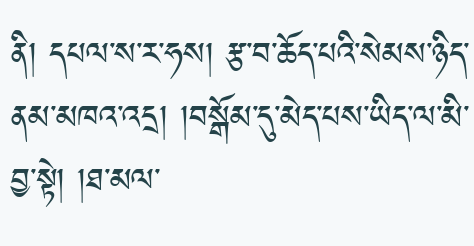ནི། དཔལ་ས་ར་ཧས། རྩ་བ་ཆོད་པའི་སེམས་ཉིད་ནམ་མཁའ་འདྲ། །བསྒོམ་དུ་མེད་པས་ཡིད་ལ་མི་བྱ་སྟེ། །ཐ་མལ་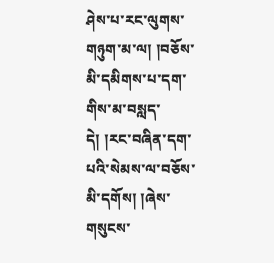ཤེས་པ་རང་ལུགས་གཉུག་མ་ལ། །བཅོས་མི་དམིགས་པ་དག་གིས་མ་བསླད་དེ། །རང་བཞིན་དག་པའི་སེམས་ལ་བཅོས་མི་དགོས། །ཞེས་གསུངས་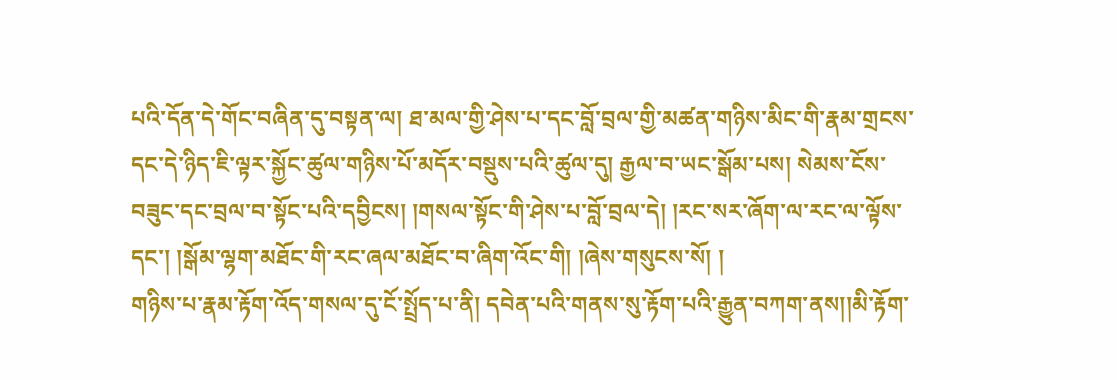པའི་དོན་དེ་གོང་བཞིན་དུ་བསྟན་ལ། ཐ་མལ་གྱི་ཤེས་པ་དང་བློ་བྲལ་གྱི་མཚན་གཉིས་མིང་གི་རྣམ་གྲངས་དང་དེ་ཉིད་ཇི་ལྟར་སྐྱོང་ཚུལ་གཉིས་པོ་མདོར་བསྡུས་པའི་ཚུལ་དུ། རྒྱལ་བ་ཡང་སྒོམ་པས། སེམས་ངོས་བཟུང་དང་བྲལ་བ་སྟོང་པའི་དབྱིངས། །གསལ་སྟོང་གི་ཤེས་པ་བློ་བྲལ་དེ། །རང་སར་ཞོག་ལ་རང་ལ་ལྟོས་དང་། །སྒོམ་ལྷག་མཐོང་གི་རང་ཞལ་མཐོང་བ་ཞིག་འོང་གི། །ཞེས་གསུངས་སོ། །
གཉིས་པ་རྣམ་རྟོག་འོད་གསལ་དུ་ངོ་སྤྲོད་པ་ནི། དབེན་པའི་གནས་སུ་རྟོག་པའི་རྒྱུན་བཀག་ནས།།མི་རྟོག་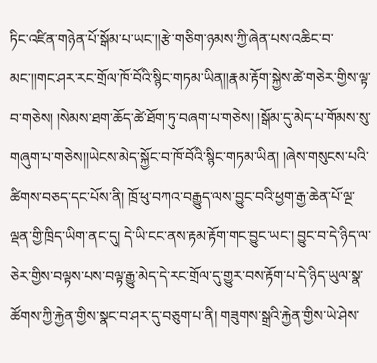ཏིང་འཛིན་གཉེན་པོ་སྒོམ་པ་ཡང་།།རྩེ་གཅིག་ཉམས་ཀྱི་ཞེན་པས་འཆིང་བ་མང་།།གང་ཤར་རང་གྲོལ་ཁོ་བོའི་སྙིང་གཏམ་ཡིན།།རྣམ་རྟོག་སྐྱེས་ཚེ་གཅེར་གྱིས་ལྟ་བ་གཅེས། །སེམས་ཐག་ཆོད་ཚེ་ཐོག་ཏུ་བཞག་པ་གཅེས། །སྒོམ་དུ་མེད་པ་གོམས་སུ་གཞུག་པ་གཅེས།།ཡེངས་མེད་སྐྱོང་བ་ཁོ་བོའི་སྙིང་གཏམ་ཡིན། །ཞེས་གསུངས་པའི་ཚིགས་བཅད་དང་པོས་ནི། ཁྲོ་ཕུ་བཀའ་བརྒྱུད་ལས་བྱུང་བའི་ཕྱག་རྒྱ་ཆེན་པོ་ལྔ་ལྡན་གྱི་ཁྲིད་ཡིག་ནང་དུ། དེ་ཡི་ངང་ནས་རྟམ་རྟོག་གང་བྱུང་ཡང་། བྱུང་བ་དེ་ཉིད་ལ་ཅེར་གྱིས་བལྟས་པས་བལྟ་རྒྱུ་མེད་དེ་རང་གྲོལ་དུ་གྱུར་བས་རྟོག་པ་དེ་ཉིད་ཡུལ་སྣ་ཚོགས་ཀྱི་རྐྱེན་གྱིས་སྣང་བ་ཤར་དུ་བཅུག་པ་ནི། གཟུགས་སྒྲའི་རྐྱེན་གྱིས་ཡེ་ཤེས་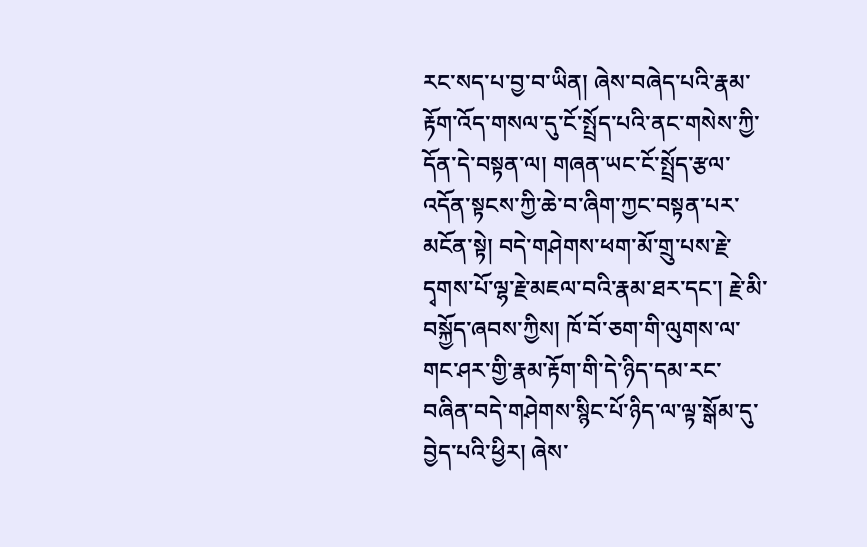རང་སད་པ་བྱ་བ་ཡིན། ཞེས་བཞེད་པའི་རྣམ་རྟོག་འོད་གསལ་དུ་ངོ་སྤྲོད་པའི་ནང་གསེས་ཀྱི་དོན་དེ་བསྟན་ལ། གཞན་ཡང་ངོ་སྤྲོད་རྩལ་འདོན་སྟངས་ཀྱི་ཆེ་བ་ཞིག་ཀྱང་བསྟན་པར་མངོན་སྟེ། བདེ་གཤེགས་ཕག་མོ་གྲུ་པས་རྗེ་དྭགས་པོ་ལྷ་རྗེ་མཇལ་བའི་རྣམ་ཐར་དང་། རྗེ་མི་བསྐྱོད་ཞབས་ཀྱིས། ཁོ་བོ་ཅག་གི་ལུགས་ལ་གང་ཤར་གྱི་རྣམ་རྟོག་གི་དེ་ཉིད་དམ་རང་བཞིན་བདེ་གཤེགས་སྙིང་པོ་ཉིད་ལ་ལྟ་སྒོམ་དུ་བྱེད་པའི་ཕྱིར། ཞེས་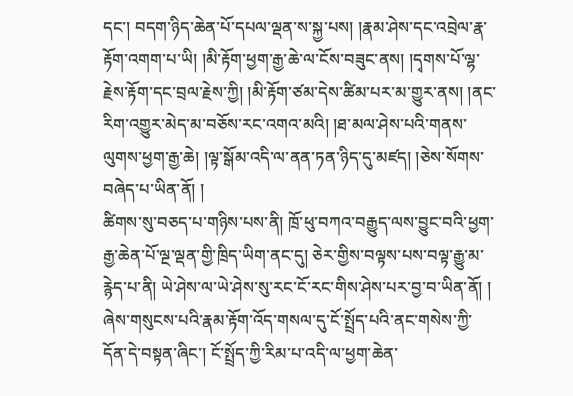དང་། བདག་ཉིད་ཆེན་པོ་དཔལ་ལྡན་ས་སྐྱ་པས། །རྣམ་ཤེས་དང་འབྲེལ་རྣ་རྟོག་འགག་པ་ཡི། །མི་རྟོག་ཕྱག་རྒྱ་ཆེ་ལ་ངོས་བཟུང་ནས། །དྭགས་པོ་ལྷ་རྗེས་རྟོག་དང་བྲལ་རྗེས་ཀྱི། །མི་རྟོག་ཙམ་དེས་ཚིམ་པར་མ་གྱུར་ནས། །ནང་རིག་འགྱུར་མེད་མ་བཅོས་རང་འགའ་མའི། །ཐ་མལ་ཤེས་པའི་གནས་ལུགས་ཕྱག་རྒྱ་ཆེ། །ལྟ་སྒོམ་འདི་ལ་ནན་ཏན་ཉིད་དུ་མཛད། །ཅེས་སོགས་བཞེད་པ་ཡིན་ནོ། །
ཚིགས་སུ་བཅད་པ་གཉིས་པས་ནི། ཁྲོ་ཕུ་བཀའ་བརྒྱུད་ལས་བྱུང་བའི་ཕྱག་རྒྱ་ཆེན་པོ་ལྔ་ལྡན་གྱི་ཁྲིད་ཡིག་ནང་དུ། ཅེར་གྱིས་བལྟས་པས་བལྟ་རྒྱུ་མ་རྙེད་པ་ནི། ཡེ་ཤེས་ལ་ཡེ་ཤེས་སུ་རང་ངོ་རང་གིས་ཤེས་པར་བྱ་བ་ཡིན་ནོ། ། ཞེས་གསུངས་པའི་རྣམ་རྟོག་འོད་གསལ་དུ་ངོ་སྤྲོད་པའི་ནང་གསེས་ཀྱི་དོན་དེ་བསྟན་ཞིང་། ངོ་སྤྲོད་ཀྱི་རིམ་པ་འདི་ལ་ཕྱག་ཆེན་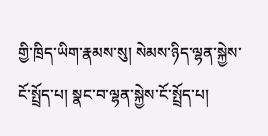གྱི་ཁྲིད་ཡིག་རྣམས་སུ། སེམས་ཉིད་ལྷན་སྐྱེས་ངོ་སྤྲོད་པ། སྣང་བ་ལྷན་སྐྱེས་ངོ་སྤྲོད་པ།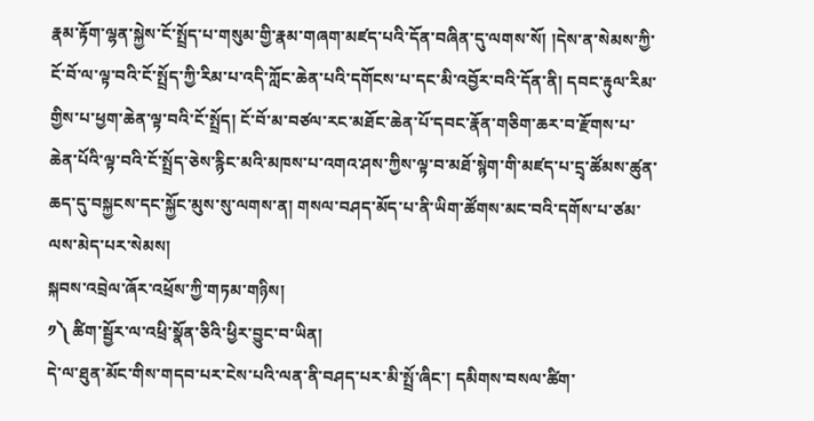རྣམ་རྟོག་ལྷན་སྐྱེས་ངོ་སྤྲོད་པ་གསུམ་གྱི་རྣམ་གཞག་མཛད་པའི་དོན་བཞིན་དུ་ལགས་སོ། །དེས་ན་སེམས་ཀྱི་ངོ་བོ་ལ་ལྟ་བའི་ངོ་སྤྲོད་ཀྱི་རིམ་པ་འདི་ཀློང་ཆེན་པའི་དགོངས་པ་དང་མི་འབྱོར་བའི་དོན་ནི། དབང་རྟུལ་རིམ་གྱིས་པ་ཕྱག་ཆེན་ལྟ་བའི་ངོ་སྤྲོད། ངོ་བོ་མ་བཙལ་རང་མཐོང་ཆེན་པོ་དབང་རྣོན་གཅིག་ཆར་བ་རྫོགས་པ་ཆེན་པོའི་ལྟ་བའི་ངོ་སྤྲོད་ཅེས་རྙིང་མའི་མཁས་པ་འགའ་ཤས་ཀྱིས་ལྟ་བ་མཐོ་སྙེག་གི་མཛད་པ་དྲྭ་ཚོམས་ཚུན་ཆད་དུ་བསྐྱངས་དང་སྐྱོང་མུས་སུ་ལགས་ན། གསལ་བཤད་མོད་པ་ནི་ཡིག་ཚོགས་མང་བའི་དགོས་པ་ཙམ་ལས་མེད་པར་སེམས།
སྐབས་འབྲེལ་ཞོར་འཕྲོས་ཀྱི་གཏམ་གཉིས།
༡༽ ཚིག་སྦྱོར་ལ་འཕྲི་སྣོན་ཅིའི་ཕྱིར་བྱུང་བ་ཡིན།
དེ་ལ་ཐུན་མོང་གིས་གདབ་པར་ངེས་པའི་ལན་ནི་བཤད་པར་མི་སྤྲོ་ཞིང་། དམིགས་བསལ་ཚིག་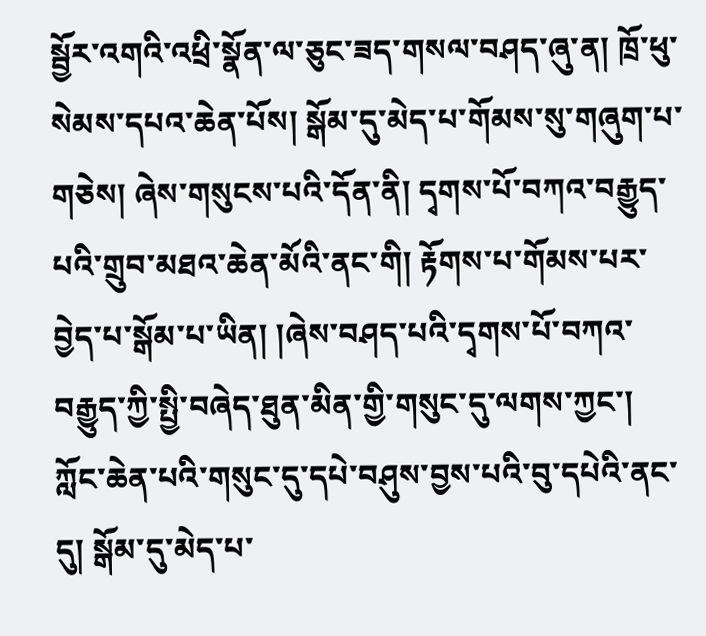སྦྱོར་འགའི་འཕྲི་སྣོན་ལ་ཅུང་ཟད་གསལ་བཤད་ཞུ་ན། ཁྲོ་ཕུ་སེམས་དཔའ་ཆེན་པོས། སྒོམ་དུ་མེད་པ་གོམས་སུ་གཞུག་པ་གཅེས། ཞེས་གསུངས་པའི་དོན་ནི། དྭགས་པོ་བཀའ་བརྒྱུད་པའི་གྲུབ་མཐའ་ཆེན་མོའི་ནང་གི། རྟོགས་པ་གོམས་པར་བྱེད་པ་སྒོམ་པ་ཡིན། །ཞེས་བཤད་པའི་དྭགས་པོ་བཀའ་བརྒྱུད་ཀྱི་སྤྱི་བཞེད་ཐུན་མིན་གྱི་གསུང་དུ་ལགས་ཀྱང་། ཀློང་ཆེན་པའི་གསུང་དུ་དཔེ་བཤུས་བྱས་པའི་བུ་དཔེའི་ནང་དུ། སྒོམ་དུ་མེད་པ་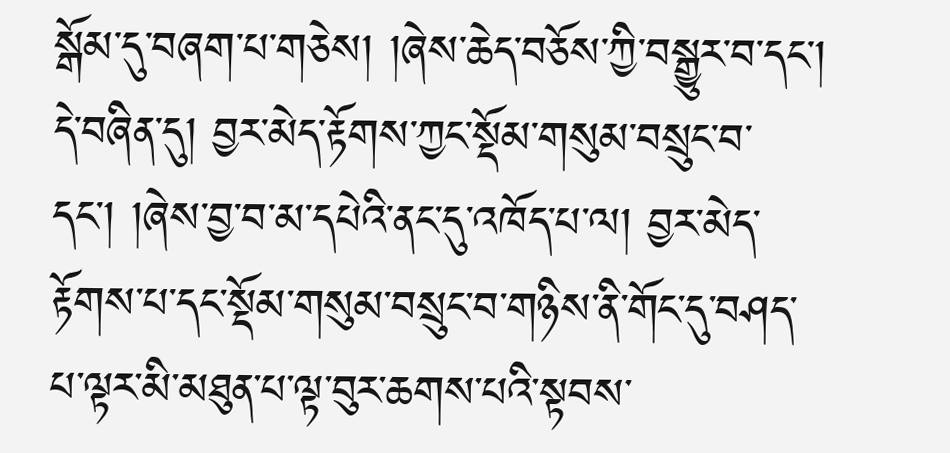སྒོམ་དུ་བཞག་པ་གཅེས། །ཞེས་ཆེད་བཅོས་ཀྱི་བསྒྱུར་བ་དང་། དེ་བཞིན་དུ། བྱར་མེད་རྟོགས་ཀྱང་སྡོམ་གསུམ་བསྲུང་བ་དང་། །ཞེས་བྱ་བ་མ་དཔེའི་ནང་དུ་འཁོད་པ་ལ། བྱར་མེད་རྟོགས་པ་དང་སྡོམ་གསུམ་བསྲུང་བ་གཉིས་ནི་གོང་དུ་བཤད་པ་ལྟར་མི་མཐུན་པ་ལྟ་བུར་ཆགས་པའི་སྟབས་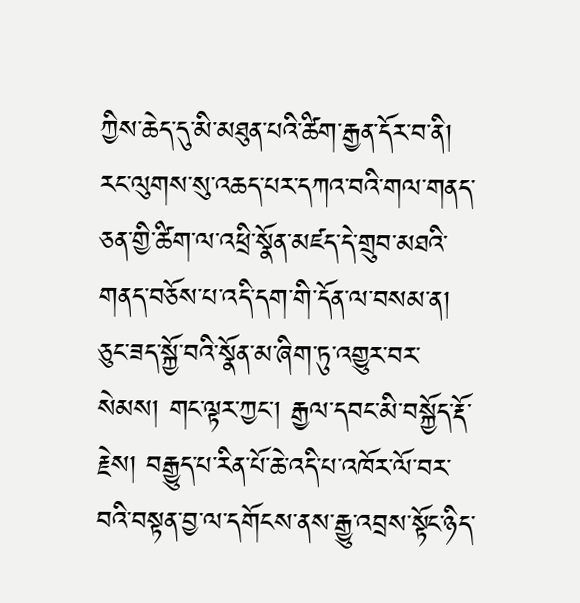ཀྱིས་ཆེད་དུ་མི་མཐུན་པའི་ཚིག་རྒྱན་དོར་བ་ནི། རང་ལུགས་སུ་འཆད་པར་དཀའ་བའི་གལ་གནད་ཅན་གྱི་ཚིག་ལ་འཕྲི་སྣོན་མཛད་དེ་གྲུབ་མཐའི་གནད་བཅོས་པ་འདི་དག་གི་དོན་ལ་བསམ་ན། ཅུང་ཟད་སྐྱོ་བའི་སྣོན་མ་ཞིག་ཏུ་འགྱུར་བར་སེམས། གང་ལྟར་ཀྱང་། རྒྱལ་དབང་མི་བསྐྱོད་རྡོ་རྗེས། བརྒྱུད་པ་རིན་པོ་ཆེ་འདི་པ་འཁོར་ལོ་བར་བའི་བསྟན་བྱ་ལ་དགོངས་ནས་རྒྱུ་འབྲས་སྟོང་ཉིད་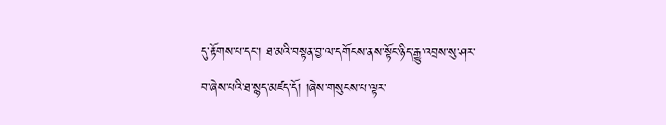དུ་རྟོགས་པ་དང་། ཐ་མའི་བསྟན་བྱ་ལ་དགོངས་ནས་སྟོང་ཉིད་རྒྱུ་འབྲས་སུ་ཤར་བ་ཞེས་པའི་ཐ་སྙད་མཛད་དོ། །ཞེས་གསུངས་པ་ལྟར་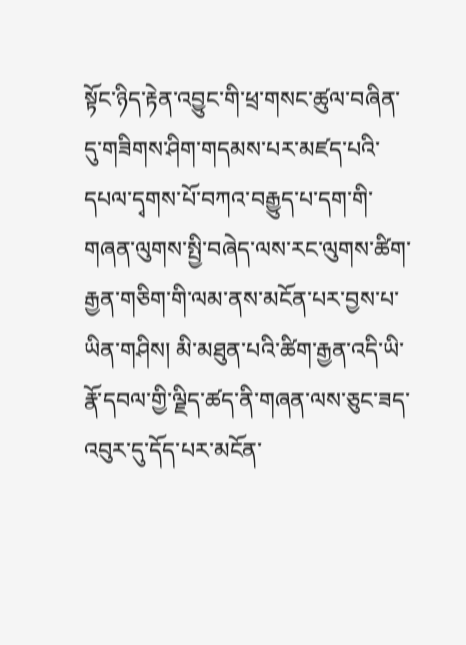སྟོང་ཉིད་རྟེན་འབྱུང་གི་ཕྲ་གསང་ཚུལ་བཞིན་དུ་གཟིགས་ཤིག་གདམས་པར་མཛད་པའི་དཔལ་དྭགས་པོ་བཀའ་བརྒྱུད་པ་དག་གི་གཞན་ལུགས་སྤྱི་བཞེད་ལས་རང་ལུགས་ཚིག་རྒྱན་གཅིག་གི་ལམ་ནས་མངོན་པར་བྱས་པ་ཡིན་གཤིས། མི་མཐུན་པའི་ཚིག་རྒྱན་འདི་ཡི་རྣོ་དབལ་གྱི་ལྗིད་ཚད་ནི་གཞན་ལས་ཅུང་ཟད་འབུར་དུ་དོད་པར་མངོན་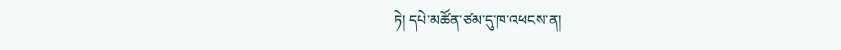ཏེ། དཔེ་མཚོན་ཙམ་དུ་ཁ་འཕངས་ན།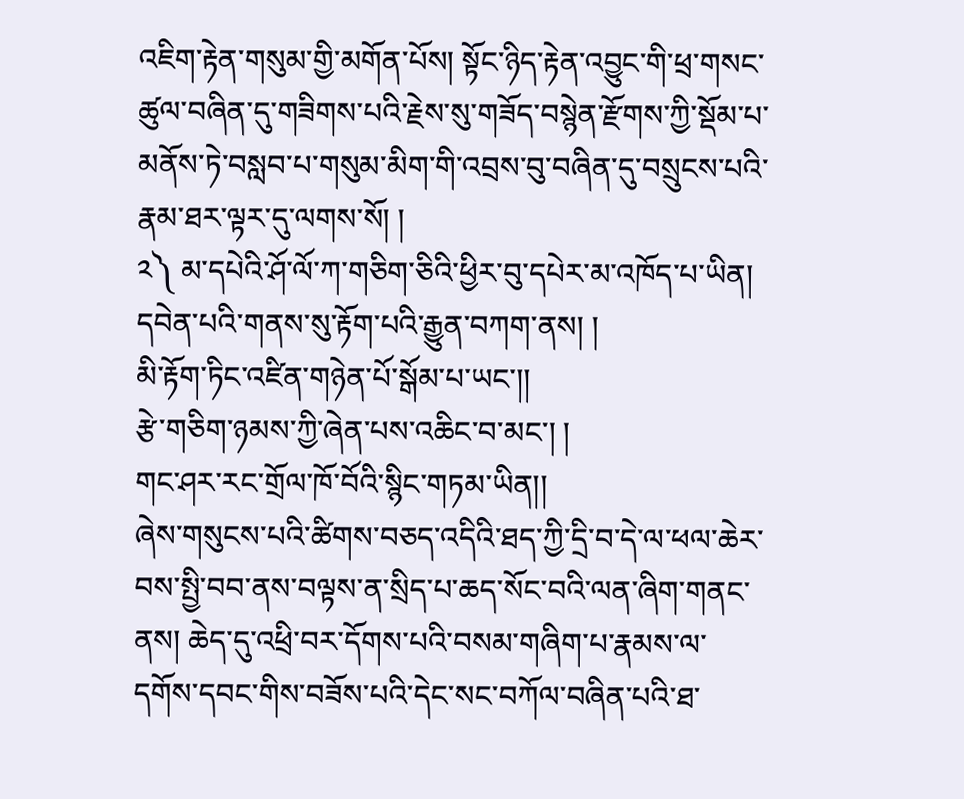འཇིག་རྟེན་གསུམ་གྱི་མགོན་པོས། སྟོང་ཉིད་རྟེན་འབྱུང་གི་ཕྲ་གསང་ཚུལ་བཞིན་དུ་གཟིགས་པའི་རྗེས་སུ་གཟོད་བསྙེན་རྫོགས་ཀྱི་སྡོམ་པ་མནོས་ཏེ་བསླབ་པ་གསུམ་མིག་གི་འབྲས་བུ་བཞིན་དུ་བསྲུངས་པའི་རྣམ་ཐར་ལྟར་དུ་ལགས་སོ། །
༢༽ མ་དཔེའི་ཤོ་ལོ་ཀ་གཅིག་ཅིའི་ཕྱིར་བུ་དཔེར་མ་འཁོད་པ་ཡིན།
དབེན་པའི་གནས་སུ་རྟོག་པའི་རྒྱུན་བཀག་ནས། །
མི་རྟོག་ཏིང་འཛིན་གཉེན་པོ་སྒོམ་པ་ཡང་།།
རྩེ་གཅིག་ཉམས་ཀྱི་ཞེན་པས་འཆིང་བ་མང་། །
གང་ཤར་རང་གྲོལ་ཁོ་བོའི་སྙིང་གཏམ་ཡིན།།
ཞེས་གསུངས་པའི་ཚིགས་བཅད་འདིའི་ཐད་ཀྱི་དྲི་བ་དེ་ལ་ཕལ་ཆེར་བས་སྤྱི་བབ་ནས་བལྟས་ན་སྲིད་པ་ཆད་སོང་བའི་ལན་ཞིག་གནང་ནས། ཆེད་དུ་འཕྲི་བར་དོགས་པའི་བསམ་གཞིག་པ་རྣམས་ལ་དགོས་དབང་གིས་བཟོས་པའི་དེང་སང་བཀོལ་བཞིན་པའི་ཐ་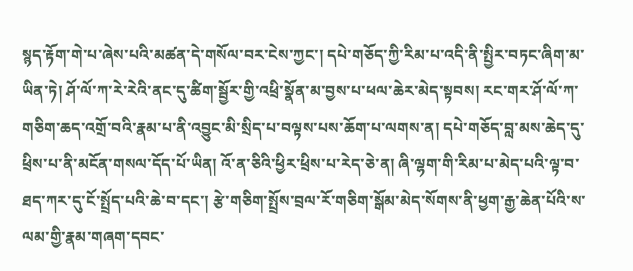སྙད་རྟོག་གེ་པ་ཞེས་པའི་མཚན་དེ་གསོལ་བར་ངེས་ཀྱང་། དཔེ་གཅོད་ཀྱི་རིམ་པ་འདི་ནི་སྤྱིར་བཏང་ཞིག་མ་ཡིན་ཏེ། ཤོ་ལོ་ཀ་རེ་རེའི་ནང་དུ་ཚིག་སྦྱོར་གྱི་འཕྲི་སྣོན་མ་བྱས་པ་ཕལ་ཆེར་མེད་སྟབས། རང་གར་ཤོ་ལོ་ཀ་གཅིག་ཆད་འགྲོ་བའི་རྣམ་པ་ནི་འབྱུང་མི་སྲིད་པ་བལྟས་པས་ཆོག་པ་ལགས་ན། དཔེ་གཅོད་བླ་མས་ཆེད་དུ་ཕྲིས་པ་ནི་མངོན་གསལ་དོད་པོ་ཡིན། འོ་ན་ཅིའི་ཕྱིར་ཕྲིས་པ་རེད་ཅེ་ན། ཞི་ལྷག་གི་རིམ་པ་མེད་པའི་ལྟ་བ་ཐད་ཀར་དུ་ངོ་སྤྲོད་པའི་ཆེ་བ་དང་། རྩེ་གཅིག་སྤྲོས་བྲལ་རོ་གཅིག་སྒོམ་མེད་སོགས་ནི་ཕྱག་རྒྱ་ཆེན་པོའི་ས་ལམ་གྱི་རྣམ་གཞག་དབང་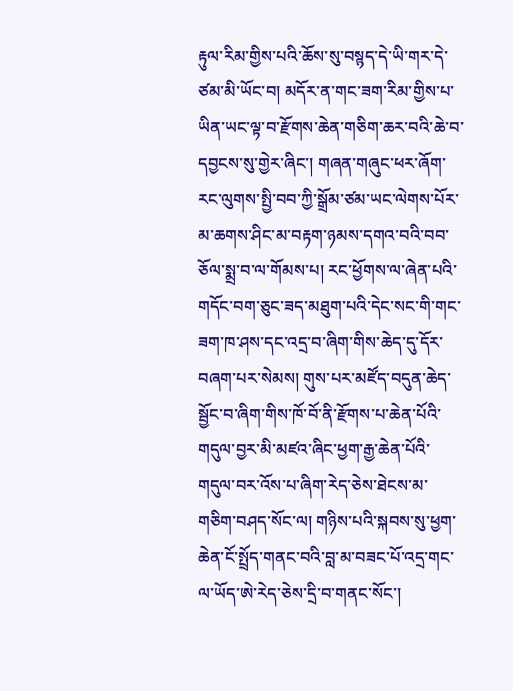རྟུལ་རིམ་གྱིས་པའི་ཆོས་སུ་བསྙད་དེ་ཡི་གར་དེ་ཙམ་མི་ཡོང་བ། མདོར་ན་གང་ཟག་རིམ་གྱིས་པ་ཡིན་ཡང་ལྟ་བ་རྫོགས་ཆེན་གཅིག་ཆར་བའི་ཆེ་བ་དབྱངས་སུ་གྱེར་ཞིང་། གཞན་གཞུང་ཕར་ཞོག་རང་ལུགས་སྤྱི་བབ་ཀྱི་སྒྲོམ་ཙམ་ཡང་ལེགས་པོར་མ་ཆགས་ཤིང་མ་བརྟག་ཉམས་དགའ་བའི་བབ་ཅོལ་སྨྲ་བ་ལ་གོམས་པ། རང་ཕྱོགས་ལ་ཞེན་པའི་གདོང་བག་ཅུང་ཟད་མཐུག་པའི་དེང་སང་གི་གང་ཟག་ཁ་ཤས་དང་འདྲ་བ་ཞིག་གིས་ཆེད་དུ་དོར་བཞག་པར་སེམས། གུས་པར་མཛོད་བདུན་ཆེད་སྦྱོང་བ་ཞིག་གིས་ཁོ་བོ་ནི་རྫོགས་པ་ཆེན་པོའི་གདུལ་བྱར་མི་མཛའ་ཞིང་ཕྱག་རྒྱ་ཆེན་པོའི་གདུལ་བར་འོས་པ་ཞིག་རེད་ཅེས་ཐེངས་མ་གཅིག་བཤད་སོང་ལ། གཉིས་པའི་སྐབས་སུ་ཕྱག་ཆེན་ངོ་སྤྲོད་གནང་བའི་བླ་མ་བཟང་པོ་འདྲ་གང་ལ་ཡོད་ཨེ་རེད་ཅེས་དྲི་བ་གནང་སོང་།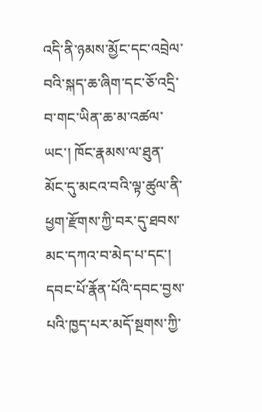འདི་ནི་ཉམས་མྱོང་དང་འབྲེལ་བའི་སྐད་ཆ་ཞིག་དང་ཅོ་འདྲི་བ་གང་ཡིན་ཆ་མ་འཚལ་ཡང་། ཁོང་རྣམས་ལ་ཐུན་མོང་དུ་མངའ་བའི་ལྟ་ཚུལ་ནི་ཕྱག་རྫོགས་ཀྱི་བར་དུ་ཐབས་མང་དཀའ་བ་མེད་པ་དང་། དབང་པོ་རྣོན་པོའི་དབང་བྱས་པའི་ཁྱད་པར་མདོ་སྔགས་ཀྱི་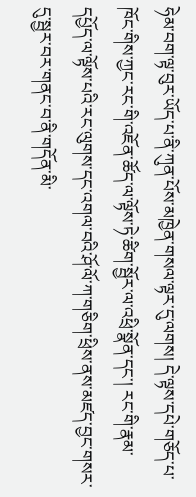ཧེམ་བག་ལྟ་བུར་ཡོད་པ་ནི་ཀུན་པོས་མཁྱེན་གསལ་ལྟར་དུ་ལགས། དེ་ལྟས་དཔེ་གཅོད་པ་ཁོང་གིས་ཀྱང་རང་གི་འཇོན་ཚོད་ལ་ལྟོས་ཏེ་ཚིག་སྦྱོར་ལ་འཕྲི་སྣོན་དང་། རང་གི་རྣམ་དཔྱོད་ལ་ལྟོས་པའི་རང་ལུགས་དང་འགལ་བའི་ཤོ་ལོ་ཀ་གཅིག་ཕྲིས་ནས་མཛད་བྱང་གསར་དུ་སྦྱར་བར་གནང་བ་ནི་གདོན་མི་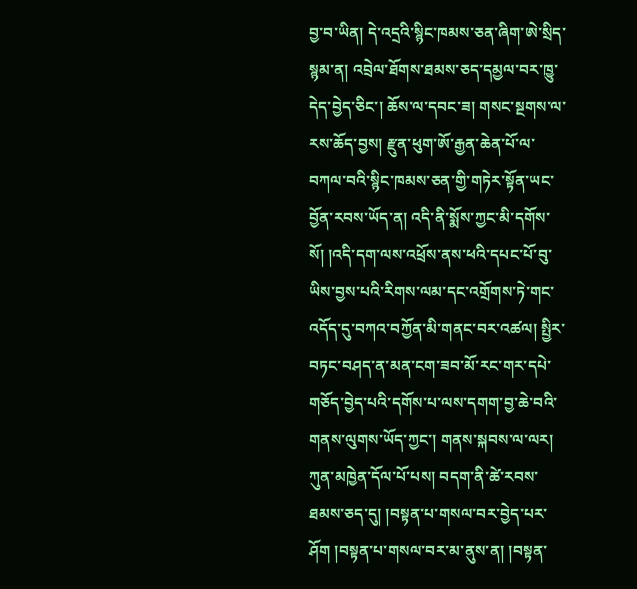བྱ་བ་ཡིན། དེ་འདྲའི་སྙིང་ཁམས་ཅན་ཞིག་ཨེ་སྲིད་སྙམ་ན། འབྲེལ་ཐོགས་ཐམས་ཅད་དམྱལ་བར་ཁྱུ་དེད་བྱེད་ཅིང་། ཆོས་ལ་དབང་ཟ། གསང་སྔགས་ལ་རས་ཆོད་བྱས། རྫུན་ཕུག་ཨོ་རྒྱན་ཆེན་པོ་ལ་བཀལ་བའི་སྙིང་ཁམས་ཅན་གྱི་གཏེར་སྟོན་ཡང་བྱོན་རབས་ཡོད་ན། འདི་ནི་སྨོས་ཀྱང་མི་དགོས་སོ། །འདི་དག་ལས་འཕྲོས་ནས་ཕའི་དཔང་པོ་བུ་ཡིས་བྱས་པའི་རིགས་ལམ་དང་འགྲོགས་ཏེ་གང་འདོད་དུ་བཀའ་བཀྱོན་མི་གནང་བར་འཚལ། སྤྱིར་བཏང་བཤད་ན་མན་ངག་ཟབ་མོ་རང་གར་དཔེ་གཅོད་བྱེད་པའི་དགོས་པ་ལས་དགག་བྱ་ཆེ་བའི་གནས་ལུགས་ཡོད་ཀྱང་། གནས་སྐབས་ལ་ལར། ཀུན་མཁྱེན་དོལ་པོ་པས། བདག་ནི་ཚེ་རབས་ཐམས་ཅད་དུ། །བསྟན་པ་གསལ་བར་བྱེད་པར་ཤོག །བསྟན་པ་གསལ་བར་མ་ནུས་ན། །བསྟན་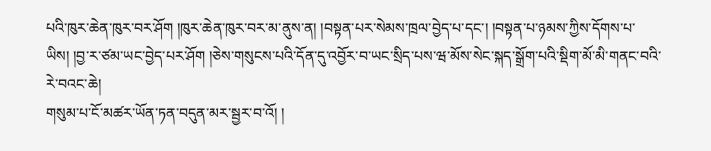པའི་ཁུར་ཆེན་ཁུར་བར་ཤོག །ཁུར་ཆེན་ཁུར་བར་མ་ནུས་ན། །བསྟན་པར་སེམས་ཁྲལ་བྱེད་པ་དང་། །བསྟན་པ་ཉམས་ཀྱིས་དོགས་པ་ཡིས། །བྱ་ར་ཙམ་ཡང་བྱེད་པར་ཤོག །ཅེས་གསུངས་པའི་དོན་དུ་འབྱོར་བ་ཡང་སྲིད་པས་ཝ་མོས་སེང་སྐད་སྒྲོག་པའི་སྡིག་མོ་མི་གནང་བའི་རེ་བའང་ཆེ།
གསུམ་པ་ངོ་མཚར་ཡོན་ཏན་བདུན་མར་སྦྱར་བ་འོ། །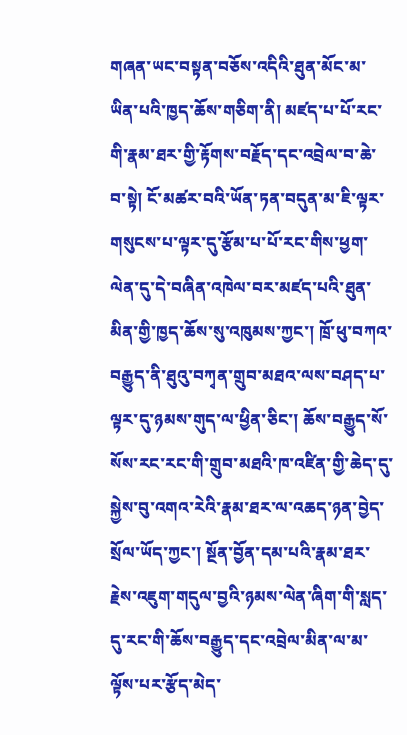གཞན་ཡང་བསྟན་བཅོས་འདིའི་ཐུན་མོང་མ་ཡིན་པའི་ཁྱད་ཆོས་གཅིག་ནི། མཛད་པ་པོ་རང་གི་རྣམ་ཐར་གྱི་རྟོགས་བརྗོད་དང་འབྲེལ་བ་ཆེ་བ་སྟེ། ངོ་མཚར་བའི་ཡོན་ཏན་བདུན་མ་ཇི་ལྟར་གསུངས་པ་ལྟར་དུ་རྩོམ་པ་པོ་རང་གིས་ཕྱག་ལེན་དུ་དེ་བཞིན་འཁེལ་བར་མཛད་པའི་ཐུན་མིན་གྱི་ཁྱད་ཆོས་སུ་འཁུམས་ཀྱང་། ཁྲོ་ཕུ་བཀའ་བརྒྱུད་ནི་ཐུའུ་བཀྭན་གྲུབ་མཐའ་ལས་བཤད་པ་ལྟར་དུ་ཉམས་གུད་ལ་ཕྱིན་ཅིང་། ཆོས་བརྒྱུད་སོ་སོས་རང་རང་གི་གྲུབ་མཐའི་ཁ་འཛིན་གྱི་ཆེད་དུ་སྐྱེས་བུ་འགའ་རེའི་རྣམ་ཐར་ལ་འཆད་ཉན་བྱེད་སྲོལ་ཡོད་ཀྱང་། སྔོན་བྱོན་དམ་པའི་རྣམ་ཐར་རྗེས་འཇུག་གདུལ་བྱའི་ཉམས་ལེན་ཞིག་གི་སླད་དུ་རང་གི་ཆོས་བརྒྱུད་དང་འབྲེལ་མིན་ལ་མ་ལྟོས་པར་རྩོད་མེད་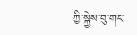ཀྱི་སྐྱེས་བུ་གང་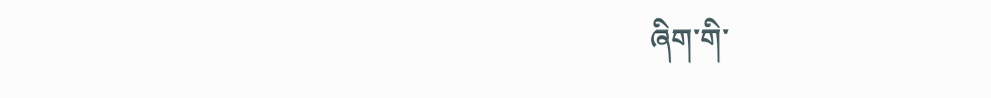ཞིག་གི་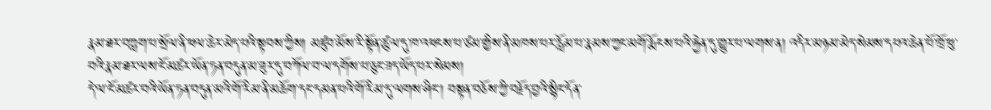རྣམ་ཐར་བཀླག་པ་སྲོལ་ནི་ཕལ་ཆེར་མེད་པའི་སྟབས་ཀྱིས། མཛུབ་མོས་རི་སྟོན་ཚུལ་དུ་ཁ་འཕངས་པ་ཙམ་གྱིས་ནི་མཁས་པར་རློམ་པ་རྣམས་ཀྱང་མགོ་རྨོངས་པའི་རྐྱེན་དུ་གྱུར་པ་ལགས་ན། འདིར་མཉམ་མེད་སེམས་དཔའ་ཆེན་པོ་ཁྲོ་ཕུ་བའི་རྣམ་ཐར་ལས་ངོ་མཚར་ཡོན་ཏན་བདུན་མ་ཟུར་དུ་བཀོལ་བ་ལ་དགོས་པ་ཅུང་ཟད་ཡོད་པར་སེམས།
དེ་ལ་ངོ་མཚར་བའི་ཡོན་ཏན་བདུན་མའི་གོ་རིམ་ནི་མཆོག་དང་དམན་པའི་གོ་རིམ་དུ་ལགས་ཤིང་། བསྟན་བཅོས་ཀྱི་བརྗོད་བྱའི་སྙིང་དོན་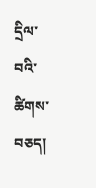དྲིལ་བའི་ཚིགས་བཅད།